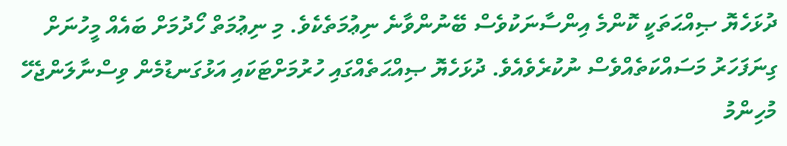ދުޅަހެޔޮ ޞިއްޙަތަކީ ކޮންމެ އިންސާނަކުވެސް ބޭނުންވާނެ ނިޢުމަތެކެވެ. މި ނިޢުމަތް ހޯދުމަށް ބައެއް މީހުނަށް ގިނަފަހަރު މަސައްކަތެއްވެސް ނުކުރެވެއެވެ. ދުޅަހެޔޮ ޞިއްޙަތެއްގައި ހުރުމަށްޓަކައި އަޅުގަނޑުމެން ވިސްނާލަންޖެހޭ މުހިންމު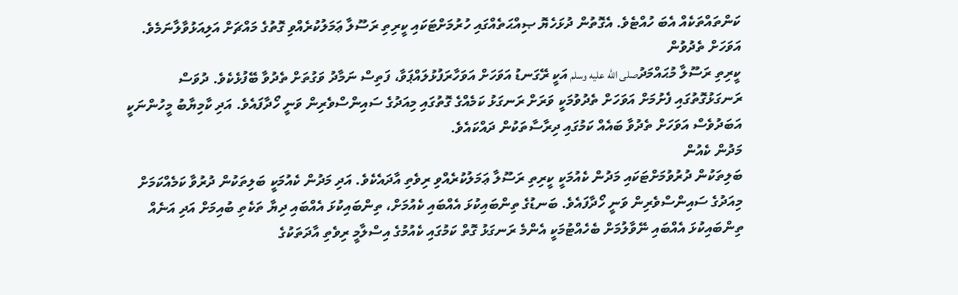ކަންތައްތަކެއް އެބަ ހުއްޓެވެ. އެގޮތުން ދުޅަހެޔޮ ޞިއްޙަތެއްގައި ހުރުމަށްޓަކައި ކީރިތި ރަސޫލާ ޢަމަލުކުރެއްވި ގޮތުގެ މައްޗަށް އަލިއަޅުވާލާނަމެވެ.
އަވަހަށް ތެދުވުން
ކީރިތި ރަސޫލާ މުޙައްމަދުصلى الله عليه وسلم އަކީ ރޭގަނޑު އަވަހަށް އަވަހާރަފުޅުލައްޕަވާ، ފަތިސް ނަމާދު ވަގުތަށް ތެދުވާ ބޭފުޅެކެވެ. ދުވަސް ރަނގަޅުގޮތުގައި ފެށުމަށް އަވަހަށް ތެދުވުމަކީ ވަރަށް ރަނގަޅު ކަމެއްގެ ގޮތުގައި މިއަދުގެ ސައިންސްވެރިން ވަނީ ހޯދާފައެވެ. އަދި ކާމިޔާބު މީހުންނަކީ އަބަދުވެސް އަވަހަށް ތެދުވާ ބައެއް ކަމުގައި ދިރާސާތަކުން ދައްކައެވެ.
މަދުން ކެއުން
ބަލިތަކުން ދުރުވުމަށްޓަކައި މަދުން ކެއުމަކީ ކީރިތި ރަސޫލާ ޢަމަލުކުރެއްވި ރިވެތި އާދައެކެވެ. އަދި މަދުން ކެއުމަކީ ބަލިތަކުން ދުރުވާ ކަމެއްކަމަށް މިއަދުގެ ސައިންސްވެރިން ވަނީ ހޯދާފައެވެ. ބަނޑުގެ ތިންބައިކުޅަ އެއްބައި ކެއުމަށް، ތިންބައިކުޅަ އެއްބައި ދިޔާ ތަކެތި ބުއިމަށް އަދި އަނެއް ތިންބައިކުޅަ އެއްބައި ނޭވާލުމަށް ބެހެއްޓުމަކީ އެންމެ ރަނގަޅު ގޮތް ކަމުގައި ކެއުމުގެ އިސްލާމީ ރިވެތި އާދަތަކުގެ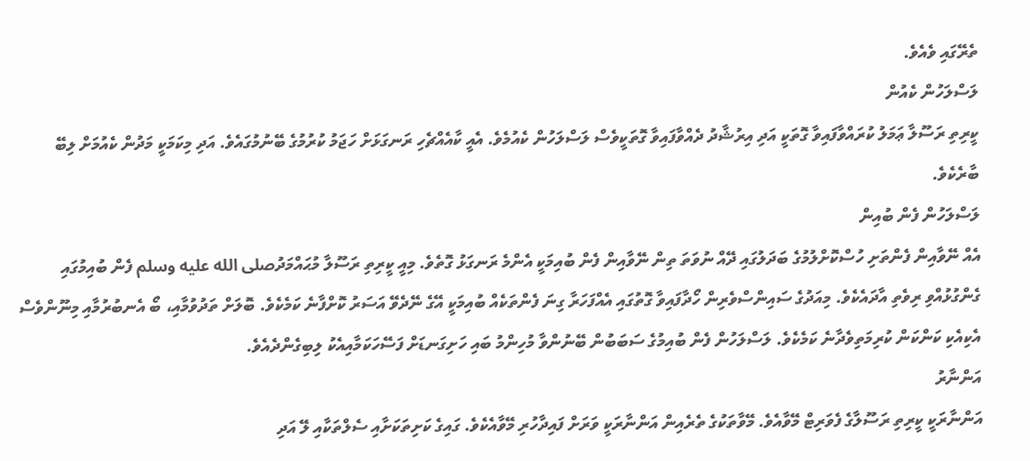ތެރޭގައި ވެއެވެ.
ލަސްލަހުން ކެއުން
ކީރިތި ރަސޫލާ ޢަމަލު ކުރައްވާފައިވާ ގޮތަކީ އަދި އިރުޝާދު ދެއްވާފައިވާ ގޮތަކީވެސް ލަސްލަހުން ކެއުމެވެ. އެއީ ކާއެއްޗެހި ރަނގަޅަށް ހަޖަމު ކުރުމުގެ ބޭނުމުގައެވެ. އަދި މިކަމަކީ މަދުން ކެއުމަށް ލިބޭ ބާރެކެވެ.
ލަސްލަހުން ފެން ބުއިން
އެއް ނޭވާއިން ފެންތަށި ހުސްކޮށްލުމުގެ ބަދަލުގައި ދޭއް ނުވަތަ ތިން ނޭވާއިން ފެން ބުއިމަކީ އެންމެ ރަނގަޅު ގޮތެވެ. މިއީ ކީރިތި ރަސޫލާ މުޙައްމަދުصلى الله عليه وسلم ފެން ބުއިމުގައި ގެންގުޅުއްވި ރިވެތި އާދައެކެވެ. މިއަދުގެ ސައިންސްވެރިން ހޯދާފައިވާ ގޮތުގައި އެއްފަހަރާ ގިނަ ފެންތަކެއް ބުއިމަކީ އޭގެ ނޭދެވޭ އަސަރު ކޮށްފާނެ ކަމެކެވެ. ބޮލަށް ތަދުވުމާއި، ބޯ އެނބުރުމާއި މިނޫންވެސް އެކިއެކި ކަންކަން ކުރިމަތިވެދާނެ ކަމެކެވެ. ލަސްލަހުން ފެން ބުއިމުގެ ސަބަބުން ބޭނުންވާ މުހިންމު ބައި ހަށިގަނޑަށް ފަސޭހަކަމާއިއެކު ލިބިގެންދެއެވެ.
އަންނާރު
އަންނާރަކީ ކީރިތި ރަސޫލާގެ ފެވަރިޓް މޭވާއެވެ. މޭވާތަކުގެ ތެރެއިން އަންނާރަކީ ވަރަށް ފައިދާހުރި މޭވާއެކެވެ. ގައިގެ ކަށިތަކަށާއި ސެލްތަކާއި ލޭ އަދި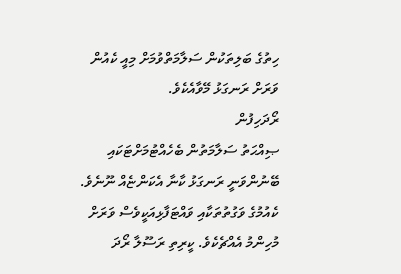ހިތުގެ ބަލިތަކުން ސަލާމަތްވުމަށް މިއީ ކެއުން ވަރަށް ރަނގަޅު މޭވާއެކެވެ.
ރޯދަހިފުން
ޞިއްޙަތު ސަލާމަތުން ބެހެއްޓުމަށްޓަކައި ބޭނުންވަނީ ރަނގަޅު ކާނާ އެކަންޏެއް ނޫނެވެ. ކެއުމުގެ ވަގުތުތަކާއި ވައްޓަފާޅިއަކީވެސް ވަރަށް މުހިންމު އެއްޗެކެވެ. ކީރިތި ރަސޫލާ ރޯދަ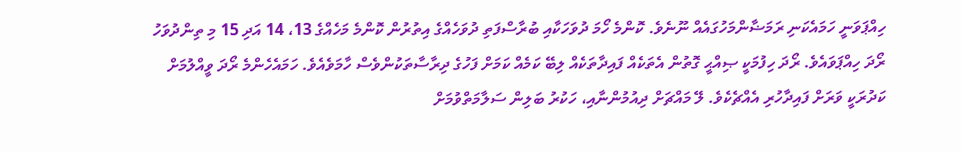ހިއްޕަވަނީ ހަމައެކަނި ރަމަޟާންމަހުގައެއް ނޫނެވެ. ކޮންމެ ހޯމަ ދުވަހަކާއި ބުރާސްފަތި ދުވަހެއްގެ އިތުރުން ކޮންމެ މަހެއްގެ 13، 14 އަދި 15 މި ތިންދުވަހު ރޯދަ ހިއްޕަވައެވެ. ރޯދަ ހިފުމަކީ ޞިއްޙީ ގޮތުން އެތަކެއް ފައިދާތަކެއް ލިބޭ ކަމެއް ކަމަށް ފަހުގެ ދިރާސާތަކުންވެސް ހާމަވެއެވެ. ހަމައެހެންމެ ރޯދަ ވީއްލުމަށް ކަދުރަކީ ވަރަށް ފައިދާހުރި އެއްޗެކެވެ. ލޭ މައްޗަށް ދިއުމުންނާއި، ހަކުރު ބަލިން ސަލާމަތްވުމަށް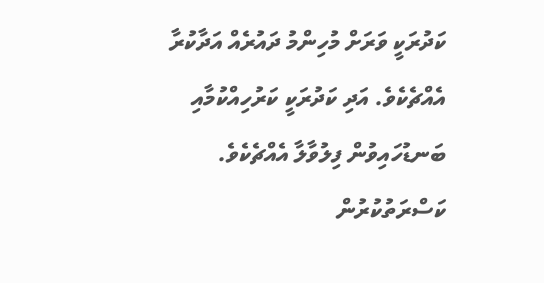ކަދުރަކީ ވަރަށް މުހިންމު ދައުރެއް އަދާކުރާ އެއްޗެކެވެ. އަދި ކަދުރަކީ ކަރުހިއްކުމާއި ބަނޑުހައިވުން ފިލުވާލާ އެއްޗެކެވެ.
ކަސްރަތުކުރުން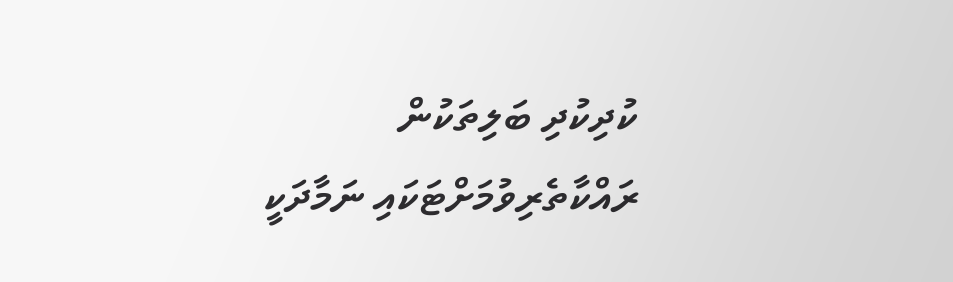ކުދިކުދި ބަލިތަކުން ރައްކާތެރިވުމަށްޓަކައި ނަމާދަކީ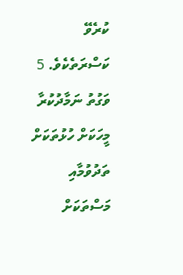ކުރެވޭ ކަސްރަތެކެވެ. 5 ވަގުތު ނަމާދުކުރާ މީހަކަށް ހުޅުތަކަށް ތަދުވުމާއި މަސްތަކަށް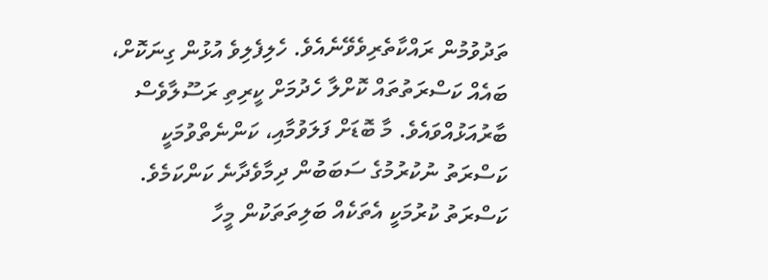ތަދުވުމުން ރައްކާތެރިވެވޭނެއެވެ. ހެލިފެލިވެ އުޅުން ގިނަކޮށް، ބައެއް ކަސްރަތުތައް ކޮށްލާ ހެދުމަށް ކީރިތި ރަސޫލާވެސް ބާރުއަޅުއްވައެވެ. މާ ބޮޑަށް ފަލަވުމާއި، ކަންނެތްވުމަކީ ކަސްރަތު ނުކުރުމުގެ ސަބަބުން ދިމާވެދާނެ ކަންކަމެވެ. ކަސްރަތު ކުރުމަކީ އެތަކެއް ބަލިތަތަކުން މީހާ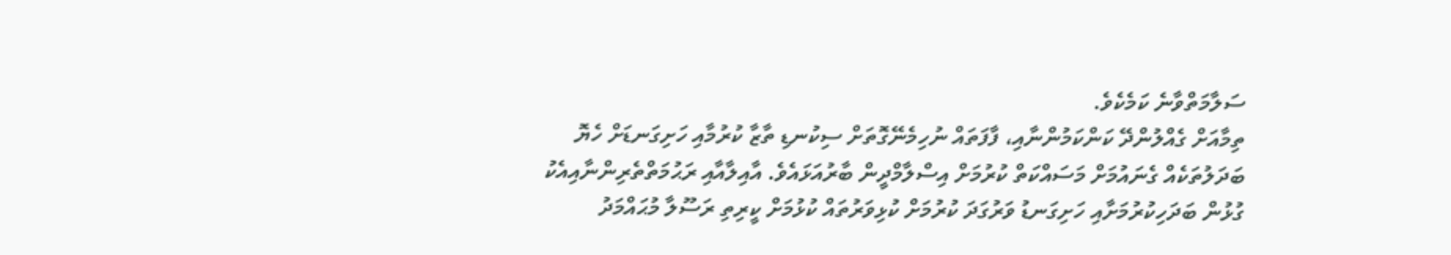ސަލާމަތްވާނެ ކަމެކެވެ.
ތިމާއަށް ގެއްލުންދޭ ކަންކަމުންނާއި، ފާފަތައް ނުހިމެނޭގޮތަށް ސިކުނޑި ތާޒާ ކުރުމާއި ހަށިގަނޑަށް ހެޔޮ ބަދަލުތަކެއް ގެނައުމަށް މަސައްކަތް ކުރުމަށް އިސްލާމްދީން ބާރުއަޅައެވެ. އާއިލާއާއި ރަޙުމަތްތެރިންނާއިއެކު ގުޅުން ބަދަހިކުރުމަށާއި ހަށިގަނޑު ވަރުގަދަ ކުރުމަށް ކުޅިވަރުތައް ކުޅުމަށް ކީރިތި ރަސޫލާ މުޙައްމަދު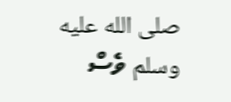صلى الله عليه وسلم ވެސް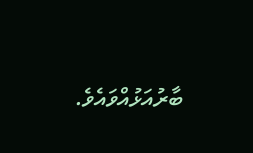ބާރުއަޅުއްވައެވެ.